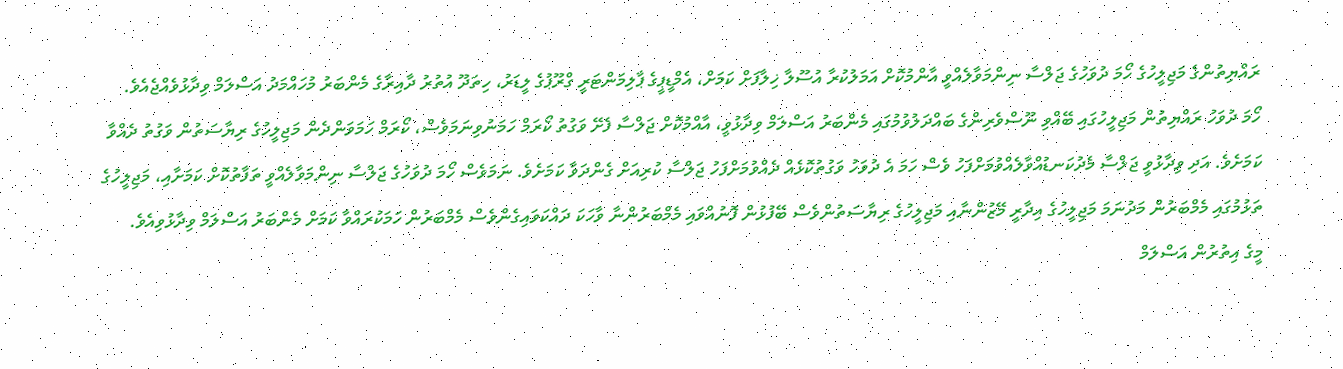ރައްޔިތުންގެ މަޖިލީހުގެ ހޯމަ ދުވަހުގެ ޖަލްސާ ނިންމަވާލެއްވީ އާންމުކޮށް އަމަލުކުރާ އުސޫލާ ޚިލާފަށް ކަމަށް، އެމްޑީޕީގެ ޕާލިމަންޓަރީ ގްރޫޕުގެ ލީޑަރު، ހިތަދޫ އުތުރު ދާއިރާގެ މެންބަރު މުހައްމަދު އަސްލަމް ވިދާޅުވެއްޖެއެވެ.
ހޯމަ ދުވަހު ރައްޔިތުން މަޖިލީހުގައި ބޭއްވި ނޫސްވެރިންގެ ބައްދަލުވުމުގައި މެންބަރު އަސްލަމް ވިދާޅުވީ، އާއްމުކޮށް ޖަލްސާ ފެށޭ ވަގުތު ކޯރަމް ހަމަނުވިނަމަވެސް، ކޯރަމް ހަމަވަންދެން މަޖިލީހުގެ ރިޔާސަތުން ވަގުތު ދެއްވާ ކަމަށެވެ. އަދި ވިދާޅުވީ ޖަލްސާ މެދުކަނޑުއްވާލެއްވުމަށްފަހު ވެސް ހަމަ އެ ދުވަހު ވަގުތުކޮޅެއް ދެއްވުމަށްފަހު ޖަލްސާ ކުރިއަށް ގެންދަވާ ކަމަށެވެ. ނަމަވެސް ހޯމަ ދުވަހުގެ ޖަލްސާ ނިންމަވާލެއްވީ ތަފާތުކޮށް ކަމަށާއި، މަޖިލީހުގެ ތަޅުމުގައި މެމްބަރުން މަދުނަމަ މަޖިލީހުގެ އިދާރީ މޭޒުންނާއި މަޖިލީހުގެ ރިޔާސަތުންވެސް ބޭފުޅުން ފޮނުއްވައި މެމްބަރުންނާ ވާހަކަ ދައްކަވައިގެންވެސް މެމްބަރުން ހަމަކުރައްވާ ކަމަށް މެންބަރު އަސްލަމް ވިދާޅުވިއެވެ.
މީގެ އިތުރުން އަސްލަމް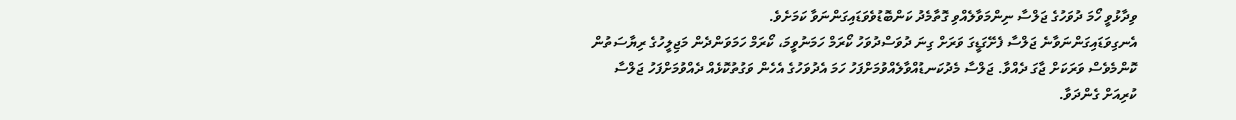ވިދާޅުވީ ހޯމަ ދުވަހުގެ ޖަލްސާ ނިންމަވާލެއްވި ގޮތާމެދު ކަންބޮޑުވެވަޑައިގަންނަވާ ކަމަށެވެ.
އެނގިވަޑައިގަންނަވާނެ ޖަލްސާ ފެށޭގަޑީގަ ވަރަށް ގިނަ ދުވަސްދުވަހު ކޯރަމް ހަމަނުވީމަ، ކޯރަމް ހަމަވަންދެން މަޖިލީހުގެ ރިޔާސަތުން ކޮންމެވެސް ވަރަކަށް ޖާގަ ދެއްވާ. ޖަލްސާ މެދުކަނޑުއްވާލެއްވުމަށްފަހު ހަމަ އެދުވަހުގެ އެހެން ވަގުތުކޮޅެއް ދެއްވުމަށްފަހު ޖަލްސާ ކުރިއަށް ގެންދަވާ.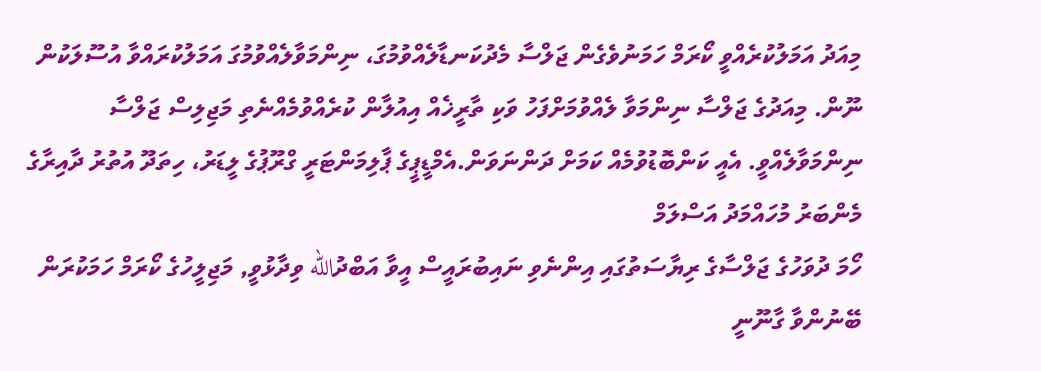މިއަދު އަމަލުކުރެއްވީ ކޯރަމް ހަމަނުވެގެން ޖަލްސާ މެދުކަނޑާލެއްވުމުގަ، ނިންމަވާލެއްވުމުގަ އަމަލުކުރައްވާ އުސޫލަކުން ނޫން. މިއަދުގެ ޖަލްސާ ނިންމަވާ ލެއްވުމަށްފަހު ވަކި ތާރީޚެއް އިއުލާން ކުރެއްވުމެއްނެތި މަޖިލިސް ޖަލްސާ ނިންމަވާލެއްވީ. އެއީ ކަންބޮޑުވުމެއް ކަމަށް ދަންނަވަން.އެމްޑީޕީގެ ޕާލިމަންޓަރީ ގްރޫޕުގެ ލީޑަރު، ހިތަދޫ އުތުރު ދާއިރާގެ މެންބަރު މުހައްމަދު އަސްލަމް
ހޯމަ ދުވަހުގެ ޖަލްސާގެ ރިޔާސަތުގައި އިންނެވި ނައިބުރައީސް އީވާ އަބްދުالله ވިދާޅުވީ, މަޖިލީހުގެ ކޯރަމް ހަމަކުރަން ބޭނުންވާ ގާނޫނީ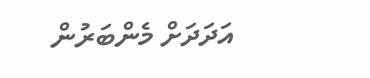އަދަދަށް މެންބަރުން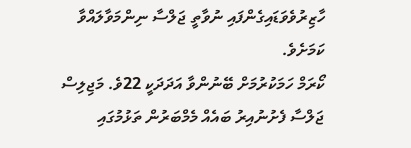ހާޒިރުވެވަޑައިގެންފައި ނުވާތީ ޖަލްސާ ނިންމަވާލައްވާ ކަމަށެވެ.
ކޯރަމް ހަމަކުރުމަށް ބޭނުންވާ އަދަދަކީ 22ވެ. މަޖިލިސް ޖަލްސާ ފެށުނުއިރު ބައެއް މެމްބަރުން ތަޅުމުގައި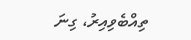ތިއްބެވިއިރު، ގިނަ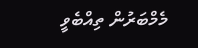މެމްބަރުން ތިއްބެވީ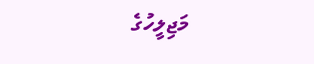މަޖިލީހުގެ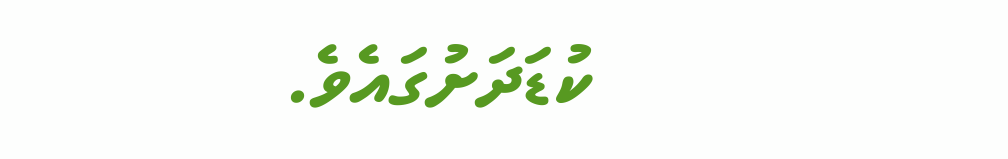ކުޑަދަށުގައެވެ.